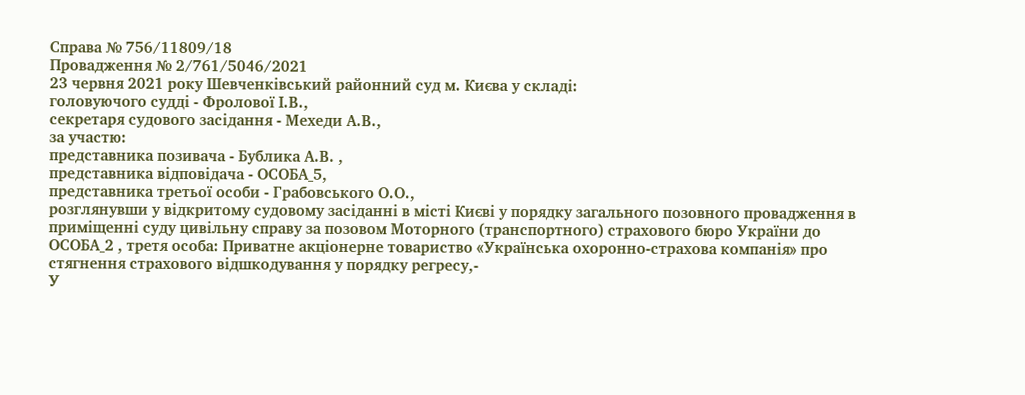Справа № 756/11809/18
Провадження № 2/761/5046/2021
23 червня 2021 року Шевченківський районний суд м. Києва у складі:
головуючого судді - Фролової І.В.,
секретаря судового засідання - Мехеди А.В.,
за участю:
представника позивача - Бублика А.В. ,
представника відповідача - ОСОБА_5,
представника третьої особи - Грабовського О.О.,
розглянувши у відкритому судовому засіданні в місті Києві у порядку загального позовного провадження в приміщенні суду цивільну справу за позовом Моторного (транспортного) страхового бюро України до ОСОБА_2 , третя особа: Приватне акціонерне товариство «Українська охоронно-страхова компанія» про стягнення страхового відшкодування у порядку регресу,-
У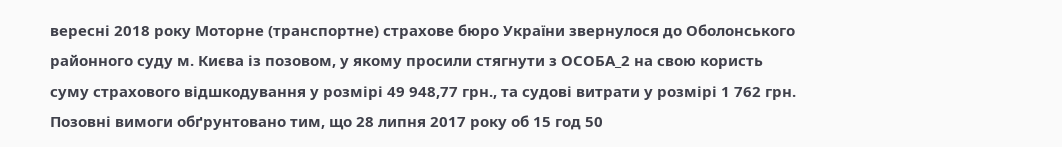вересні 2018 року Моторне (транспортне) страхове бюро України звернулося до Оболонського районного суду м. Києва із позовом, у якому просили стягнути з ОСОБА_2 на свою користь суму страхового відшкодування у розмірі 49 948,77 грн., та судові витрати у розмірі 1 762 грн.
Позовні вимоги обґрунтовано тим, що 28 липня 2017 року об 15 год 50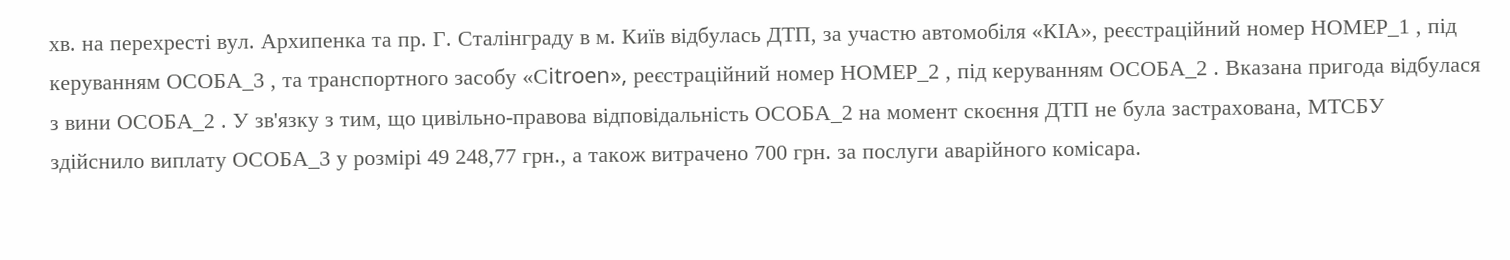хв. на перехресті вул. Архипенка та пр. Г. Сталінграду в м. Київ відбулась ДТП, за участю автомобіля «КІА», реєстраційний номер НОМЕР_1 , під керуванням ОСОБА_3 , та транспортного засобу «Сitroen», реєстраційний номер НОМЕР_2 , під керуванням ОСОБА_2 . Вказана пригода відбулася з вини ОСОБА_2 . У зв'язку з тим, що цивільно-правова відповідальність ОСОБА_2 на момент скоєння ДТП не була застрахована, МТСБУ здійснило виплату ОСОБА_3 у розмірі 49 248,77 грн., а також витрачено 700 грн. за послуги аварійного комісара.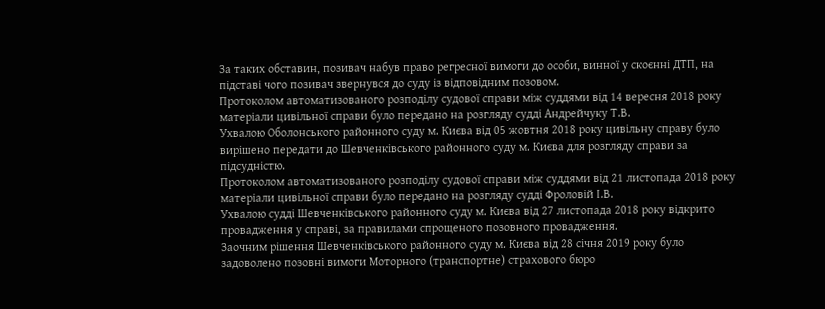За таких обставин, позивач набув право регресної вимоги до особи, винної у скоєнні ДТП, на підставі чого позивач звернувся до суду із відповідним позовом.
Протоколом автоматизованого розподілу судової справи між суддями від 14 вересня 2018 року матеріали цивільної справи було передано на розгляду судді Андрейчуку Т.В.
Ухвалою Оболонського районного суду м. Києва від 05 жовтня 2018 року цивільну справу було вирішено передати до Шевченківського районного суду м. Києва для розгляду справи за підсудністю.
Протоколом автоматизованого розподілу судової справи між суддями від 21 листопада 2018 року матеріали цивільної справи було передано на розгляду судді Фроловій І.В.
Ухвалою судді Шевченківського районного суду м. Києва від 27 листопада 2018 року відкрито провадження у справі, за правилами спрощеного позовного провадження.
Заочним рішення Шевченківського районного суду м. Києва від 28 січня 2019 року було задоволено позовні вимоги Моторного (транспортне) страхового бюро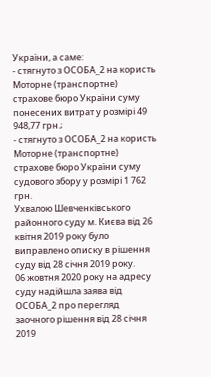України, а саме:
- стягнуто з ОСОБА_2 на користь Моторне (транспортне) страхове бюро України суму понесених витрат у розмірі 49 948,77 грн.;
- стягнуто з ОСОБА_2 на користь Моторне (транспортне) страхове бюро України суму судового збору у розмірі 1 762 грн.
Ухвалою Шевченківського районного суду м. Києва від 26 квітня 2019 року було виправлено описку в рішення суду від 28 січня 2019 року.
06 жовтня 2020 року на адресу суду надійшла заява від ОСОБА_2 про перегляд заочного рішення від 28 січня 2019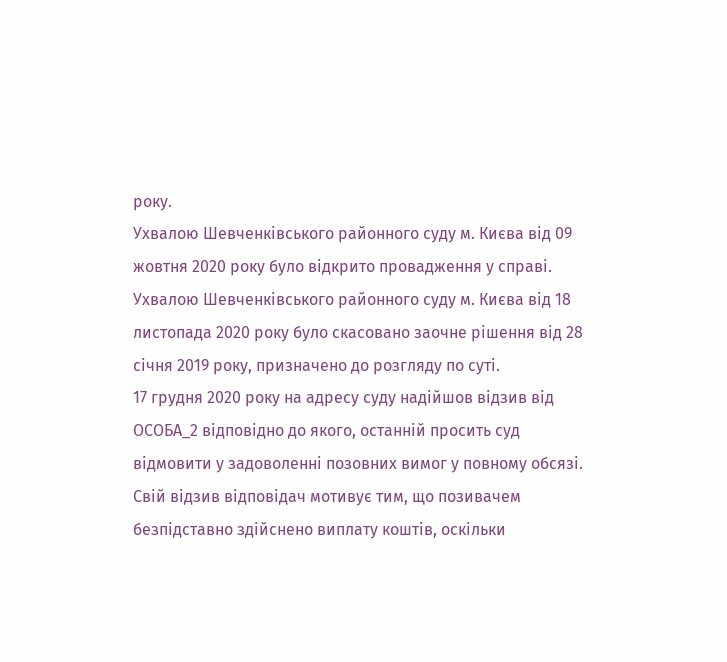року.
Ухвалою Шевченківського районного суду м. Києва від 09 жовтня 2020 року було відкрито провадження у справі.
Ухвалою Шевченківського районного суду м. Києва від 18 листопада 2020 року було скасовано заочне рішення від 28 січня 2019 року, призначено до розгляду по суті.
17 грудня 2020 року на адресу суду надійшов відзив від ОСОБА_2 відповідно до якого, останній просить суд відмовити у задоволенні позовних вимог у повному обсязі.
Свій відзив відповідач мотивує тим, що позивачем безпідставно здійснено виплату коштів, оскільки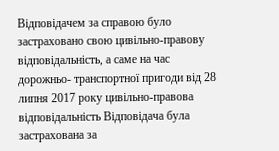Відповідачем за справою було застраховано свою цивільно-правову відповідальність, а саме на час дорожньо- транспортної пригоди від 28 липня 2017 року цивільно-правова відповідальність Відповідача була застрахована за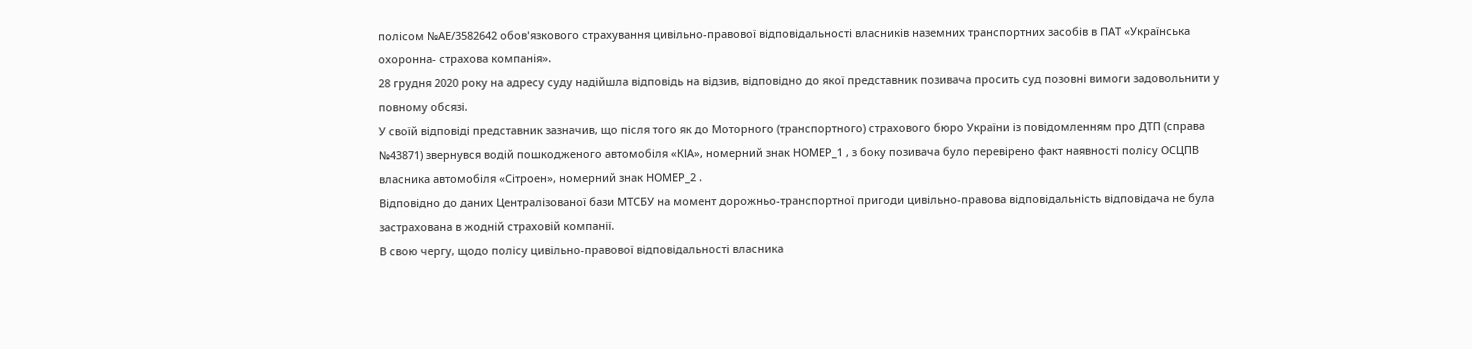полісом №АЕ/3582642 обов'язкового страхування цивільно-правової відповідальності власників наземних транспортних засобів в ПАТ «Українська охоронна- страхова компанія».
28 грудня 2020 року на адресу суду надійшла відповідь на відзив, відповідно до якої представник позивача просить суд позовні вимоги задовольнити у повному обсязі.
У своїй відповіді представник зазначив, що після того як до Моторного (транспортного) страхового бюро України із повідомленням про ДТП (справа №43871) звернувся водій пошкодженого автомобіля «КІА», номерний знак НОМЕР_1 , з боку позивача було перевірено факт наявності полісу ОСЦПВ власника автомобіля «Сітроен», номерний знак НОМЕР_2 .
Відповідно до даних Централізованої бази МТСБУ на момент дорожньо-транспортної пригоди цивільно-правова відповідальність відповідача не була застрахована в жодній страховій компанії.
В свою чергу, щодо полісу цивільно-правової відповідальності власника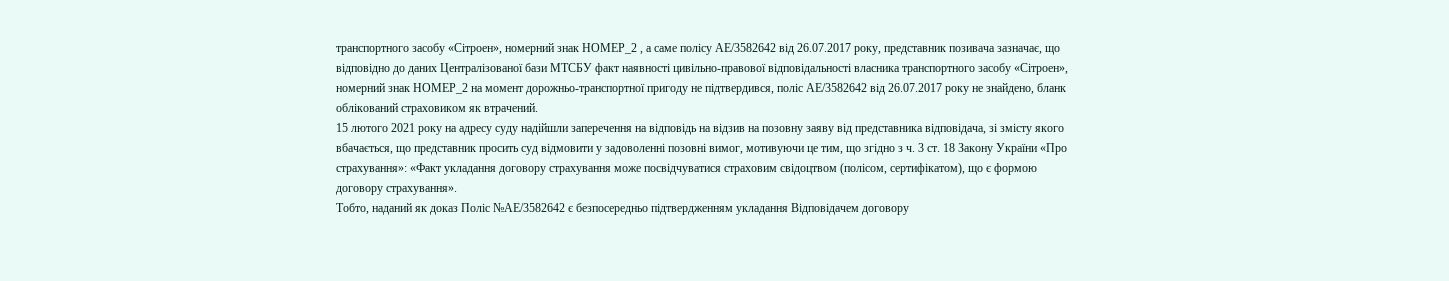транспортного засобу «Сітроен», номерний знак НОМЕР_2 , а саме полісу АЕ/3582642 від 26.07.2017 року, представник позивача зазначає, що відповідно до даних Централізованої бази МТСБУ факт наявності цивільно-правової відповідальності власника транспортного засобу «Сітроен», номерний знак НОМЕР_2 на момент дорожньо-транспортної пригоду не підтвердився, поліс АЕ/3582642 від 26.07.2017 року не знайдено, бланк облікований страховиком як втрачений.
15 лютого 2021 року на адресу суду надійшли заперечення на відповідь на відзив на позовну заяву від представника відповідача, зі змісту якого вбачається, що представник просить суд відмовити у задоволенні позовні вимог, мотивуючи це тим, що згідно з ч. 3 ст. 18 Закону України «Про страхування»: «Факт укладання договору страхування може посвідчуватися страховим свідоцтвом (полісом, сертифікатом), що є формою договору страхування».
Тобто, наданий як доказ Поліс №АЕ/3582642 є безпосередньо підтвердженням укладання Відповідачем договору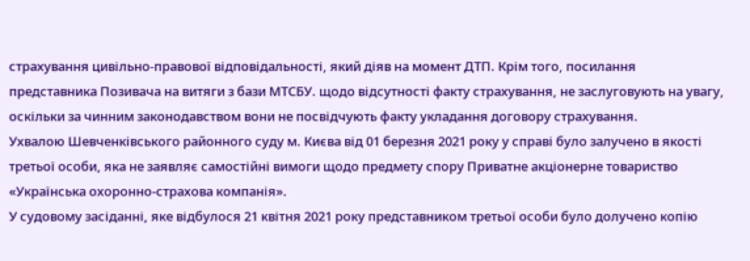страхування цивільно-правової відповідальності, який діяв на момент ДТП. Крім того, посилання представника Позивача на витяги з бази МТСБУ. щодо відсутності факту страхування, не заслуговують на увагу, оскільки за чинним законодавством вони не посвідчують факту укладання договору страхування.
Ухвалою Шевченківського районного суду м. Києва від 01 березня 2021 року у справі було залучено в якості третьої особи, яка не заявляє самостійні вимоги щодо предмету спору Приватне акціонерне товариство «Українська охоронно-страхова компанія».
У судовому засіданні, яке відбулося 21 квітня 2021 року представником третьої особи було долучено копію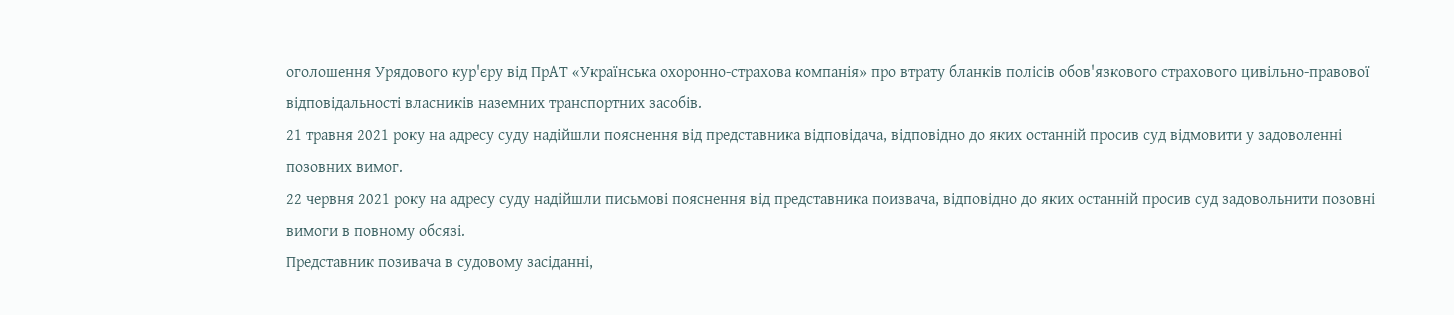оголошення Урядового кур'єру від ПрАТ «Українська охоронно-страхова компанія» про втрату бланків полісів обов'язкового страхового цивільно-правової відповідальності власників наземних транспортних засобів.
21 травня 2021 року на адресу суду надійшли пояснення від представника відповідача, відповідно до яких останній просив суд відмовити у задоволенні позовних вимог.
22 червня 2021 року на адресу суду надійшли письмові пояснення від представника поизвача, відповідно до яких останній просив суд задовольнити позовні вимоги в повному обсязі.
Представник позивача в судовому засіданні,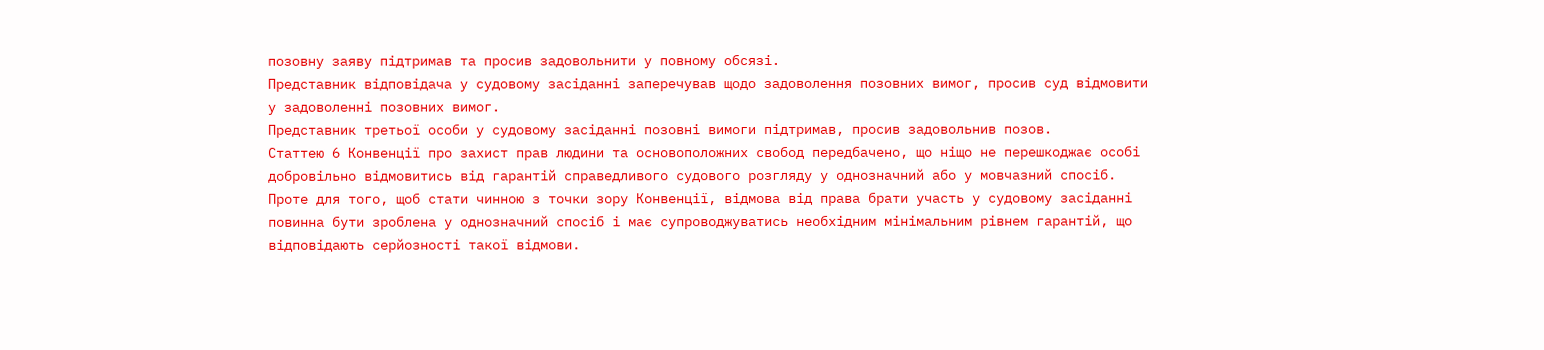позовну заяву підтримав та просив задовольнити у повному обсязі.
Представник відповідача у судовому засіданні заперечував щодо задоволення позовних вимог, просив суд відмовити у задоволенні позовних вимог.
Представник третьої особи у судовому засіданні позовні вимоги підтримав, просив задовольнив позов.
Статтею 6 Конвенції про захист прав людини та основоположних свобод передбачено, що ніщо не перешкоджає особі добровільно відмовитись від гарантій справедливого судового розгляду у однозначний або у мовчазний спосіб. Проте для того, щоб стати чинною з точки зору Конвенції, відмова від права брати участь у судовому засіданні повинна бути зроблена у однозначний спосіб і має супроводжуватись необхідним мінімальним рівнем гарантій, що відповідають серйозності такої відмови.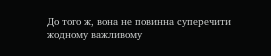До того ж, вона не повинна суперечити жодному важливому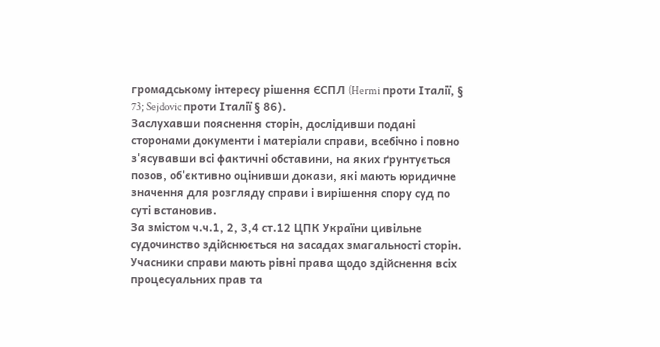громадському інтересу рішення ЄСПЛ (Hermi проти Італії, § 73; Sejdovic проти Італії § 86).
Заслухавши пояснення сторін, дослідивши подані сторонами документи і матеріали справи, всебічно і повно з'ясувавши всі фактичні обставини, на яких ґрунтується позов, об'єктивно оцінивши докази, які мають юридичне значення для розгляду справи і вирішення спору суд по суті встановив.
За змістом ч.ч.1, 2, 3,4 ст.12 ЦПК України цивільне судочинство здійснюється на засадах змагальності сторін.
Учасники справи мають рівні права щодо здійснення всіх процесуальних прав та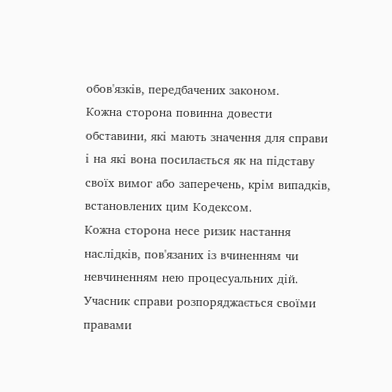обов'язків, передбачених законом.
Кожна сторона повинна довести обставини, які мають значення для справи і на які вона посилається як на підставу своїх вимог або заперечень, крім випадків, встановлених цим Кодексом.
Кожна сторона несе ризик настання наслідків, пов'язаних із вчиненням чи невчиненням нею процесуальних дій.
Учасник справи розпоряджається своїми правами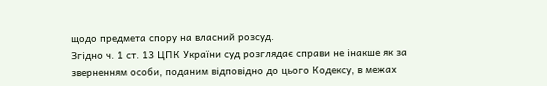щодо предмета спору на власний розсуд.
Згідно ч. 1 ст. 13 ЦПК України суд розглядає справи не інакше як за зверненням особи, поданим відповідно до цього Кодексу, в межах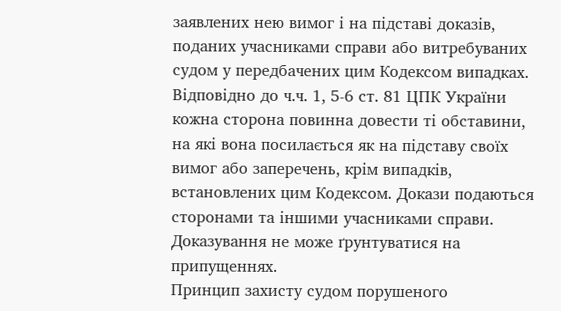заявлених нею вимог і на підставі доказів, поданих учасниками справи або витребуваних судом у передбачених цим Кодексом випадках. Відповідно до ч.ч. 1, 5-6 ст. 81 ЦПК України кожна сторона повинна довести ті обставини, на які вона посилається як на підставу своїх вимог або заперечень, крім випадків, встановлених цим Кодексом. Докази подаються сторонами та іншими учасниками справи. Доказування не може ґрунтуватися на припущеннях.
Принцип захисту судом порушеного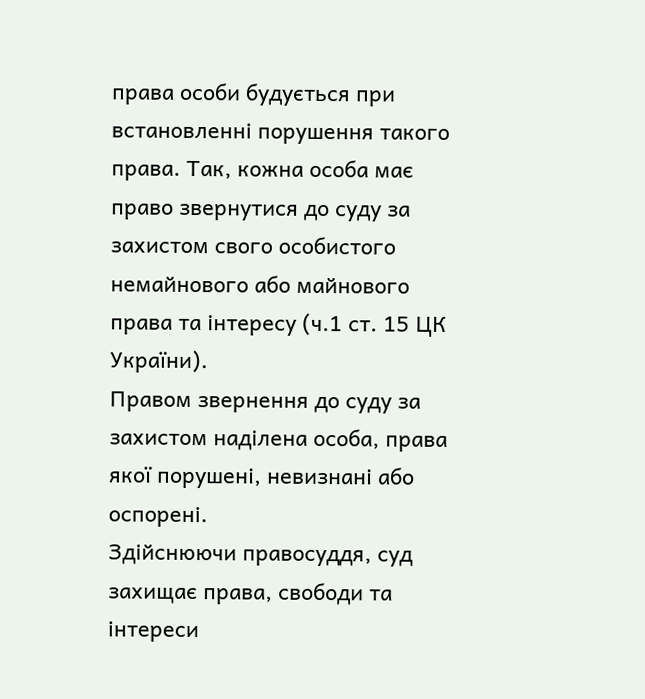права особи будується при встановленні порушення такого права. Так, кожна особа має право звернутися до суду за захистом свого особистого немайнового або майнового права та інтересу (ч.1 ст. 15 ЦК України).
Правом звернення до суду за захистом наділена особа, права якої порушені, невизнані або оспорені.
Здійснюючи правосуддя, суд захищає права, свободи та інтереси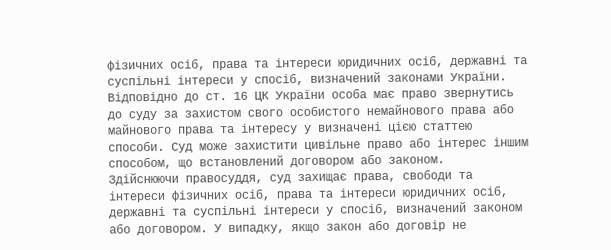фізичних осіб, права та інтереси юридичних осіб, державні та суспільні інтереси у спосіб, визначений законами України.
Відповідно до ст. 16 ЦК України особа має право звернутись до суду за захистом свого особистого немайнового права або майнового права та інтересу у визначені цією статтею способи. Суд може захистити цивільне право або інтерес іншим способом, що встановлений договором або законом.
Здійснюючи правосуддя, суд захищає права, свободи та інтереси фізичних осіб, права та інтереси юридичних осіб, державні та суспільні інтереси у спосіб, визначений законом або договором. У випадку, якщо закон або договір не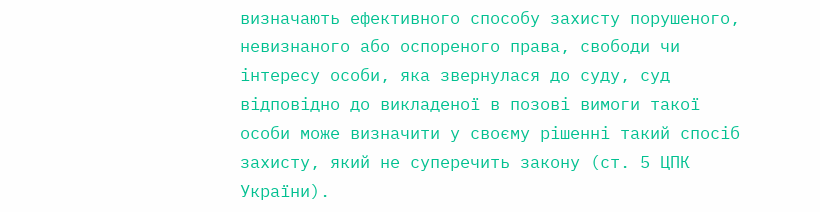визначають ефективного способу захисту порушеного, невизнаного або оспореного права, свободи чи інтересу особи, яка звернулася до суду, суд відповідно до викладеної в позові вимоги такої особи може визначити у своєму рішенні такий спосіб захисту, який не суперечить закону (ст. 5 ЦПК України).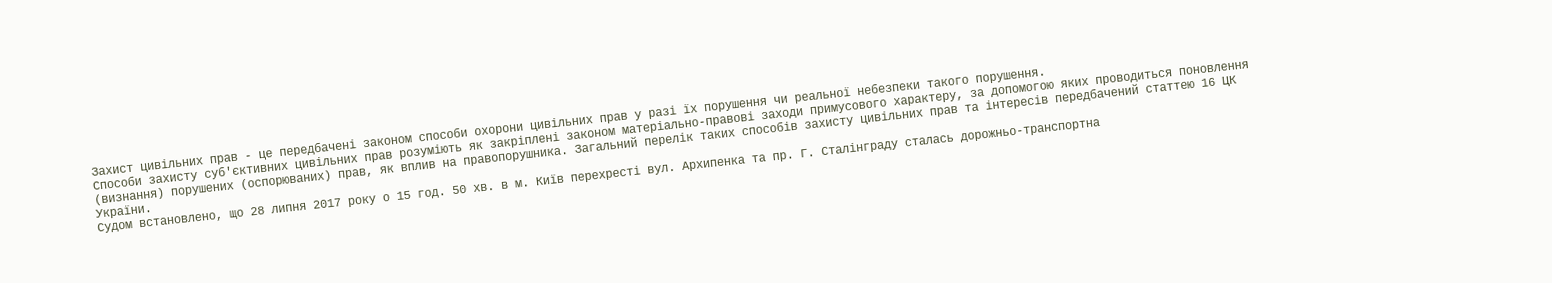Захист цивільних прав - це передбачені законом способи охорони цивільних прав у разі їх порушення чи реальної небезпеки такого порушення.
Способи захисту суб'єктивних цивільних прав розуміють як закріплені законом матеріально-правові заходи примусового характеру, за допомогою яких проводиться поновлення (визнання) порушених (оспорюваних) прав, як вплив на правопорушника. Загальний перелік таких способів захисту цивільних прав та інтересів передбачений статтею 16 ЦК України.
Судом встановлено, що 28 липня 2017 року о 15 год. 50 хв. в м. Київ перехресті вул. Архипенка та пр. Г. Сталінграду сталась дорожньо-транспортна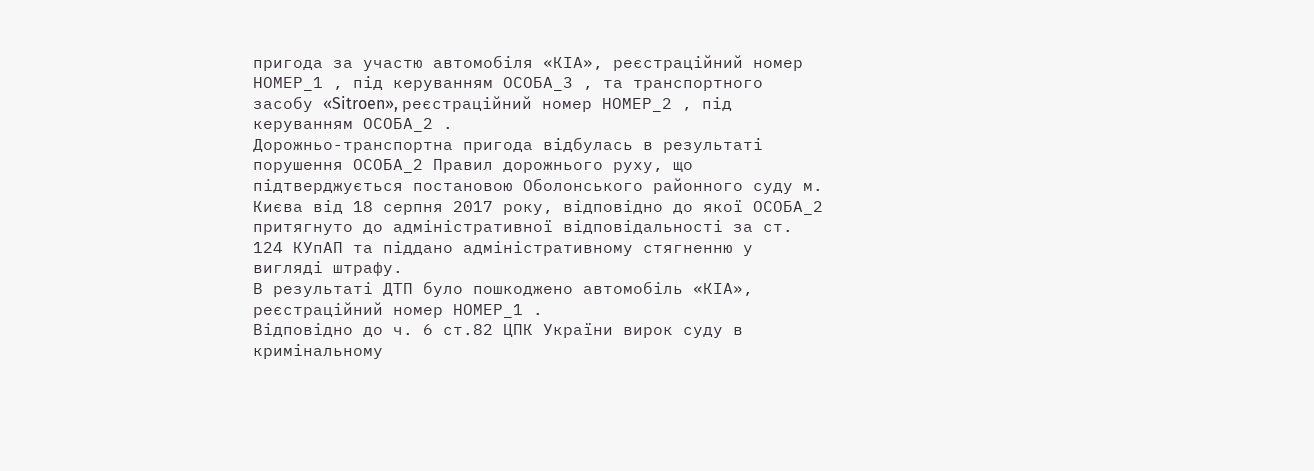пригода за участю автомобіля «КІА», реєстраційний номер НОМЕР_1 , під керуванням ОСОБА_3 , та транспортного засобу «Sitroen», реєстраційний номер НОМЕР_2 , під керуванням ОСОБА_2 .
Дорожньо-транспортна пригода відбулась в результаті порушення ОСОБА_2 Правил дорожнього руху, що підтверджується постановою Оболонського районного суду м. Києва від 18 серпня 2017 року, відповідно до якої ОСОБА_2 притягнуто до адміністративної відповідальності за ст. 124 КУпАП та піддано адміністративному стягненню у вигляді штрафу.
В результаті ДТП було пошкоджено автомобіль «КІА», реєстраційний номер НОМЕР_1 .
Відповідно до ч. 6 ст.82 ЦПК України вирок суду в кримінальному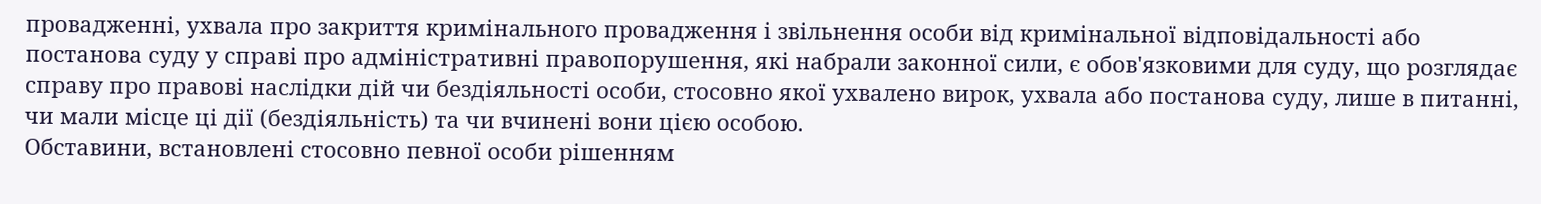провадженні, ухвала про закриття кримінального провадження і звільнення особи від кримінальної відповідальності або постанова суду у справі про адміністративні правопорушення, які набрали законної сили, є обов'язковими для суду, що розглядає справу про правові наслідки дій чи бездіяльності особи, стосовно якої ухвалено вирок, ухвала або постанова суду, лише в питанні, чи мали місце ці дії (бездіяльність) та чи вчинені вони цією особою.
Обставини, встановлені стосовно певної особи рішенням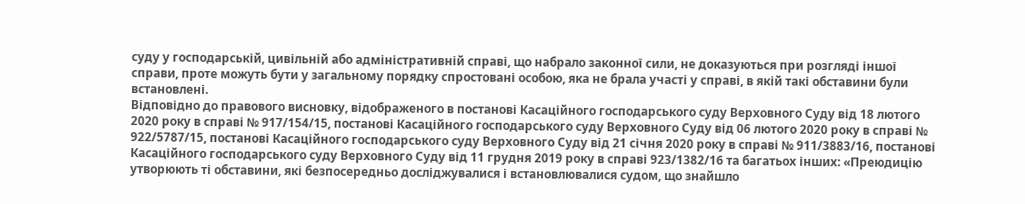суду у господарській, цивільній або адміністративній справі, що набрало законної сили, не доказуються при розгляді іншої справи, проте можуть бути у загальному порядку спростовані особою, яка не брала участі у справі, в якій такі обставини були встановлені.
Відповідно до правового висновку, відображеного в постанові Касаційного господарського суду Верховного Суду від 18 лютого 2020 року в справі № 917/154/15, постанові Касаційного господарського суду Верховного Суду від 06 лютого 2020 року в справі № 922/5787/15, постанові Касаційного господарського суду Верховного Суду від 21 січня 2020 року в справі № 911/3883/16, постанові Касаційного господарського суду Верховного Суду від 11 грудня 2019 року в справі 923/1382/16 та багатьох інших: «Преюдицію утворюють ті обставини, які безпосередньо досліджувалися і встановлювалися судом, що знайшло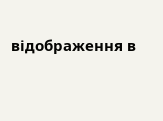відображення в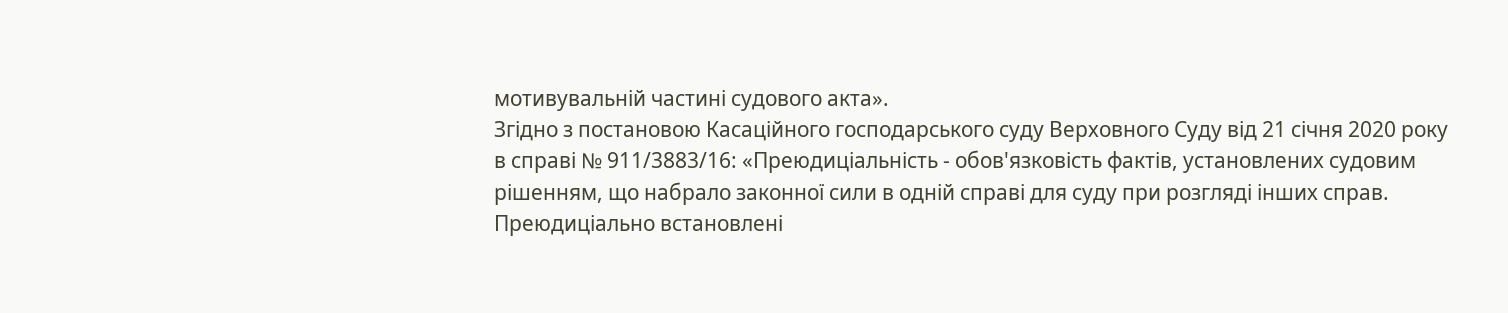мотивувальній частині судового акта».
Згідно з постановою Касаційного господарського суду Верховного Суду від 21 січня 2020 року в справі № 911/3883/16: «Преюдиціальність - обов'язковість фактів, установлених судовим рішенням, що набрало законної сили в одній справі для суду при розгляді інших справ. Преюдиціально встановлені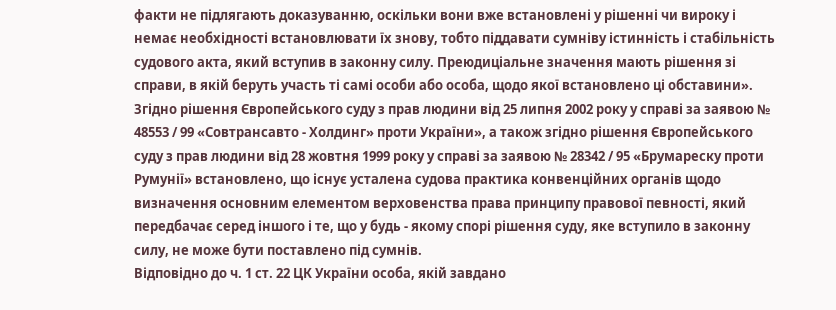факти не підлягають доказуванню, оскільки вони вже встановлені у рішенні чи вироку і немає необхідності встановлювати їх знову, тобто піддавати сумніву істинність і стабільність судового акта, який вступив в законну силу. Преюдиціальне значення мають рішення зі справи, в якій беруть участь ті самі особи або особа, щодо якої встановлено ці обставини».
Згідно рішення Європейського суду з прав людини від 25 липня 2002 року у справі за заявою № 48553 / 99 «Совтрансавто - Холдинг» проти України», а також згідно рішення Європейського суду з прав людини від 28 жовтня 1999 року у справі за заявою № 28342 / 95 «Брумареску проти Румунії» встановлено, що існує усталена судова практика конвенційних органів щодо визначення основним елементом верховенства права принципу правової певності, який передбачає серед іншого і те, що у будь - якому спорі рішення суду, яке вступило в законну силу, не може бути поставлено під сумнів.
Відповідно до ч. 1 ст. 22 ЦК України особа, якій завдано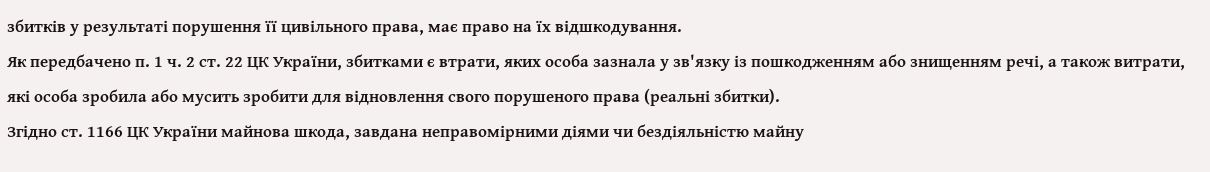збитків у результаті порушення її цивільного права, має право на їх відшкодування.
Як передбачено п. 1 ч. 2 ст. 22 ЦК України, збитками є втрати, яких особа зазнала у зв'язку із пошкодженням або знищенням речі, а також витрати, які особа зробила або мусить зробити для відновлення свого порушеного права (реальні збитки).
Згідно ст. 1166 ЦК України майнова шкода, завдана неправомірними діями чи бездіяльністю майну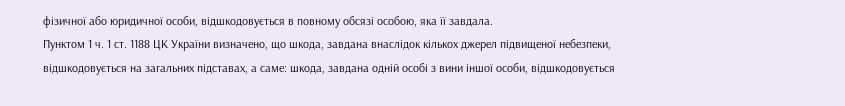фізичної або юридичної особи, відшкодовується в повному обсязі особою, яка її завдала.
Пунктом 1 ч. 1 ст. 1188 ЦК України визначено, що шкода, завдана внаслідок кількох джерел підвищеної небезпеки, відшкодовується на загальних підставах, а саме: шкода, завдана одній особі з вини іншої особи, відшкодовується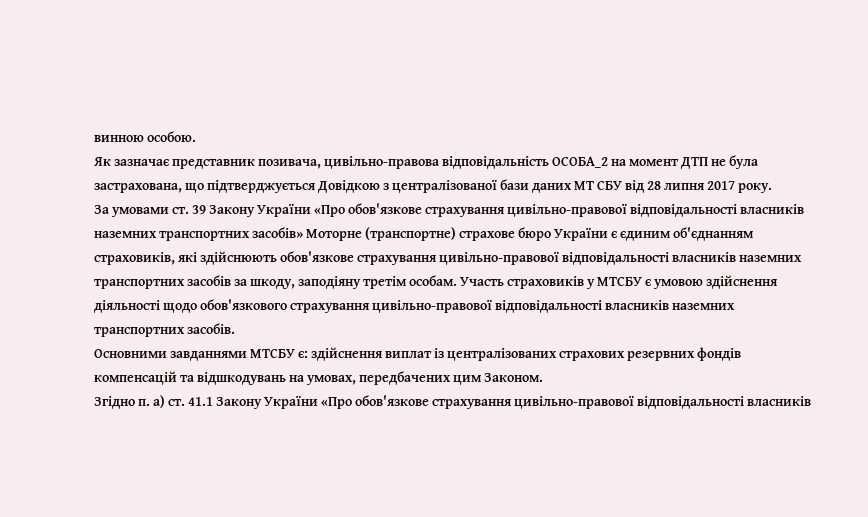винною особою.
Як зазначає представник позивача, цивільно-правова відповідальність ОСОБА_2 на момент ДТП не була застрахована, що підтверджується Довідкою з централізованої бази даних МТ СБУ від 28 липня 2017 року.
За умовами ст. 39 Закону України «Про обов'язкове страхування цивільно-правової відповідальності власників наземних транспортних засобів» Моторне (транспортне) страхове бюро України є єдиним об'єднанням страховиків, які здійснюють обов'язкове страхування цивільно-правової відповідальності власників наземних транспортних засобів за шкоду, заподіяну третім особам. Участь страховиків у МТСБУ є умовою здійснення діяльності щодо обов'язкового страхування цивільно-правової відповідальності власників наземних транспортних засобів.
Основними завданнями МТСБУ є: здійснення виплат із централізованих страхових резервних фондів компенсацій та відшкодувань на умовах, передбачених цим Законом.
Згідно п. а) ст. 41.1 Закону України «Про обов'язкове страхування цивільно-правової відповідальності власників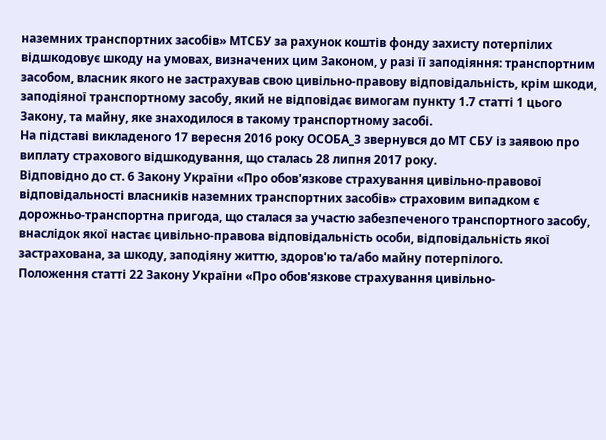наземних транспортних засобів» МТСБУ за рахунок коштів фонду захисту потерпілих відшкодовує шкоду на умовах, визначених цим Законом, у разі її заподіяння: транспортним засобом, власник якого не застрахував свою цивільно-правову відповідальність, крім шкоди, заподіяної транспортному засобу, який не відповідає вимогам пункту 1.7 статті 1 цього Закону, та майну, яке знаходилося в такому транспортному засобі.
На підставі викладеного 17 вересня 2016 року ОСОБА_3 звернувся до МТ СБУ із заявою про виплату страхового відшкодування, що сталась 28 липня 2017 року.
Відповідно до ст. 6 Закону України «Про обов'язкове страхування цивільно-правової відповідальності власників наземних транспортних засобів» страховим випадком є дорожньо-транспортна пригода, що сталася за участю забезпеченого транспортного засобу, внаслідок якої настає цивільно-правова відповідальність особи, відповідальність якої застрахована, за шкоду, заподіяну життю, здоров'ю та/або майну потерпілого.
Положення статті 22 Закону України «Про обов'язкове страхування цивільно-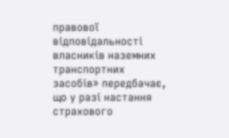правової відповідальності власників наземних транспортних засобів» передбачає, що у разі настання страхового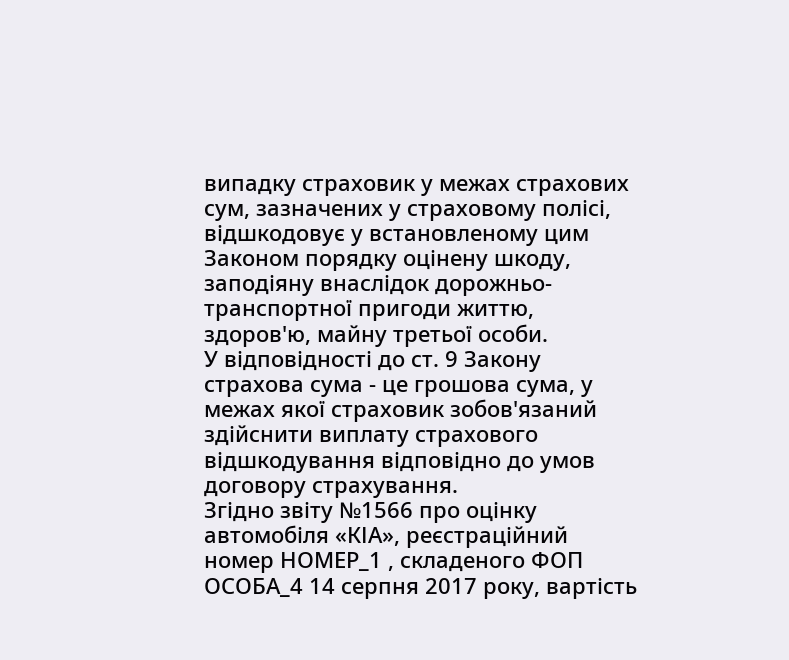випадку страховик у межах страхових сум, зазначених у страховому полісі, відшкодовує у встановленому цим Законом порядку оцінену шкоду, заподіяну внаслідок дорожньо-транспортної пригоди життю, здоров'ю, майну третьої особи.
У відповідності до ст. 9 Закону страхова сума - це грошова сума, у межах якої страховик зобов'язаний здійснити виплату страхового відшкодування відповідно до умов договору страхування.
Згідно звіту №1566 про оцінку автомобіля «КІА», реєстраційний номер НОМЕР_1 , складеного ФОП ОСОБА_4 14 серпня 2017 року, вартість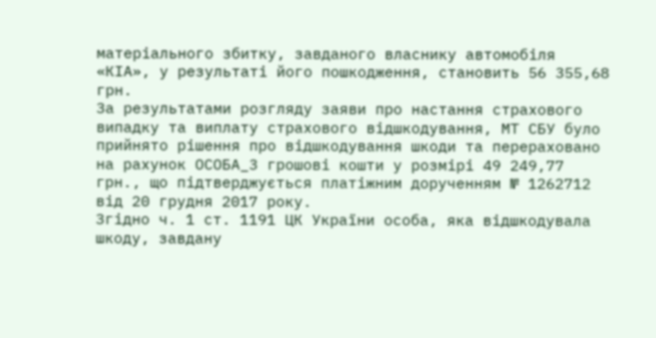матеріального збитку, завданого власнику автомобіля «КІА», у результаті його пошкодження, становить 56 355,68 грн.
За результатами розгляду заяви про настання страхового випадку та виплату страхового відшкодування, МТ СБУ було прийнято рішення про відшкодування шкоди та перераховано на рахунок ОСОБА_3 грошові кошти у розмірі 49 249,77 грн., що підтверджується платіжним дорученням № 1262712 від 20 грудня 2017 року.
Згідно ч. 1 ст. 1191 ЦК України особа, яка відшкодувала шкоду, завдану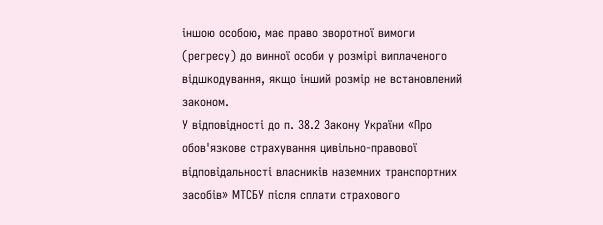іншою особою, має право зворотної вимоги (регресу) до винної особи у розмірі виплаченого відшкодування, якщо інший розмір не встановлений законом.
У відповідності до п. 38.2 Закону України «Про обов'язкове страхування цивільно-правової відповідальності власників наземних транспортних засобів» МТСБУ після сплати страхового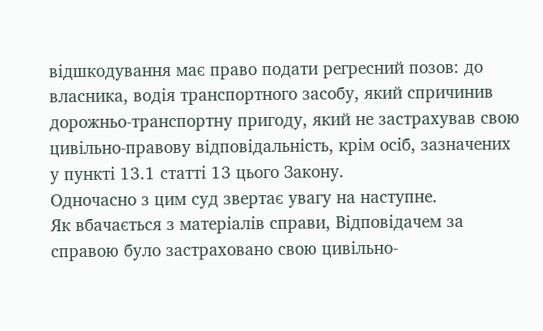відшкодування має право подати регресний позов: до власника, водія транспортного засобу, який спричинив дорожньо-транспортну пригоду, який не застрахував свою цивільно-правову відповідальність, крім осіб, зазначених у пункті 13.1 статті 13 цього Закону.
Одночасно з цим суд звертає увагу на наступне.
Як вбачається з матеріалів справи, Відповідачем за справою було застраховано свою цивільно-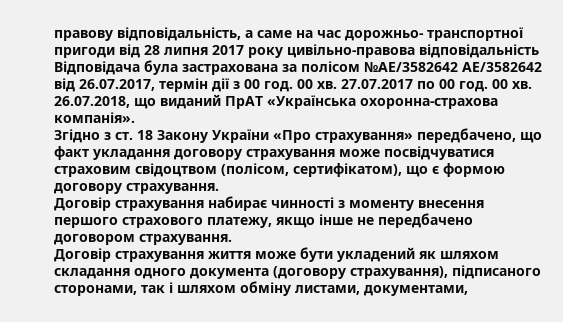правову відповідальність, а саме на час дорожньо- транспортної пригоди від 28 липня 2017 року цивільно-правова відповідальність Відповідача була застрахована за полісом №АЕ/3582642 АЕ/3582642 від 26.07.2017, термін дії з 00 год. 00 хв. 27.07.2017 по 00 год. 00 хв. 26.07.2018, що виданий ПрАТ «Українська охоронна-страхова компанія».
Згідно з ст. 18 Закону України «Про страхування» передбачено, що факт укладання договору страхування може посвідчуватися страховим свідоцтвом (полісом, сертифікатом), що є формою договору страхування.
Договір страхування набирає чинності з моменту внесення першого страхового платежу, якщо інше не передбачено договором страхування.
Договір страхування життя може бути укладений як шляхом складання одного документа (договору страхування), підписаного сторонами, так і шляхом обміну листами, документами,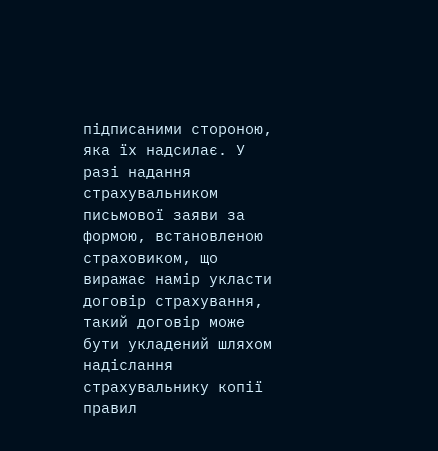підписаними стороною, яка їх надсилає. У разі надання страхувальником письмової заяви за формою, встановленою страховиком, що виражає намір укласти договір страхування, такий договір може бути укладений шляхом надіслання страхувальнику копії правил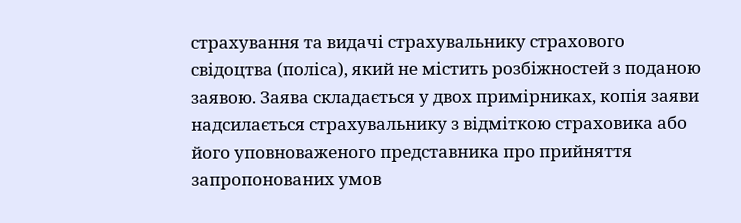страхування та видачі страхувальнику страхового свідоцтва (поліса), який не містить розбіжностей з поданою заявою. Заява складається у двох примірниках, копія заяви надсилається страхувальнику з відміткою страховика або його уповноваженого представника про прийняття запропонованих умов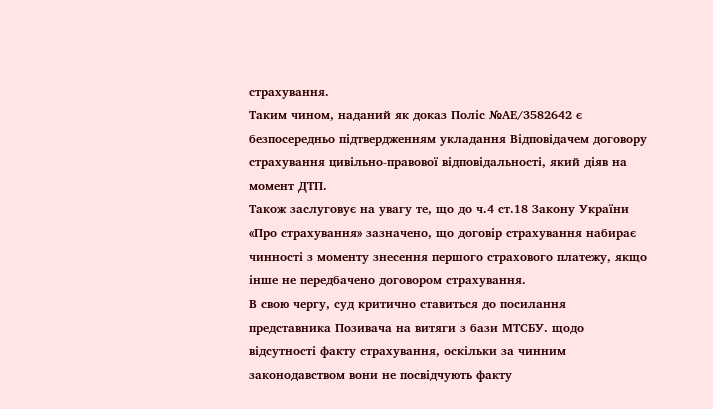страхування.
Таким чином, наданий як доказ Поліс №АЕ/3582642 є безпосередньо підтвердженням укладання Відповідачем договору страхування цивільно-правової відповідальності, який діяв на момент ДТП.
Також заслуговує на увагу те, що до ч.4 ст.18 Закону України «Про страхування» зазначено, що договір страхування набирає чинності з моменту знесення першого страхового платежу, якщо інше не передбачено договором страхування.
В свою чергу, суд критично ставиться до посилання представника Позивача на витяги з бази МТСБУ. щодо відсутності факту страхування, оскільки за чинним законодавством вони не посвідчують факту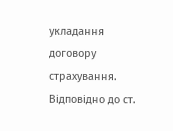укладання договору страхування.
Відповідно до ст.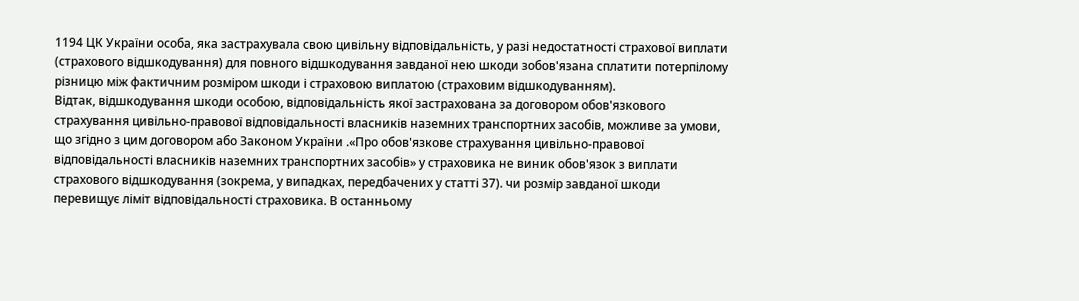1194 ЦК України особа, яка застрахувала свою цивільну відповідальність, у разі недостатності страхової виплати (страхового відшкодування) для повного відшкодування завданої нею шкоди зобов'язана сплатити потерпілому різницю між фактичним розміром шкоди і страховою виплатою (страховим відшкодуванням).
Відтак, відшкодування шкоди особою, відповідальність якої застрахована за договором обов'язкового страхування цивільно-правової відповідальності власників наземних транспортних засобів, можливе за умови, що згідно з цим договором або Законом України .«Про обов'язкове страхування цивільно-правової відповідальності власників наземних транспортних засобів» у страховика не виник обов'язок з виплати страхового відшкодування (зокрема, у випадках, передбачених у статті 37). чи розмір завданої шкоди перевищує ліміт відповідальності страховика. В останньому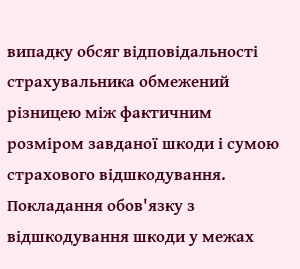випадку обсяг відповідальності страхувальника обмежений різницею між фактичним розміром завданої шкоди і сумою страхового відшкодування.
Покладання обов'язку з відшкодування шкоди у межах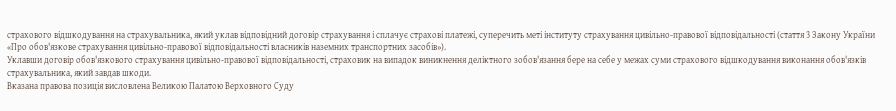страхового відшкодування на страхувальника, який уклав відповідний договір страхування і сплачує страхові платежі, суперечить меті інституту страхування цивільно-правової відповідальності (стаття 3 Закону України «Про обов'язкове страхування цивільно-правової відповідальності власників наземних транспортних засобів»).
Уклавши договір обов'язкового страхування цивільно-правової відповідальності, страховик на випадок виникнення деліктного зобов'язання бере на себе у межах суми страхового відшкодування виконання обов'язків страхувальника, який завдав шкоди.
Вказана правова позиція висловлена Великою Палатою Верховного Суду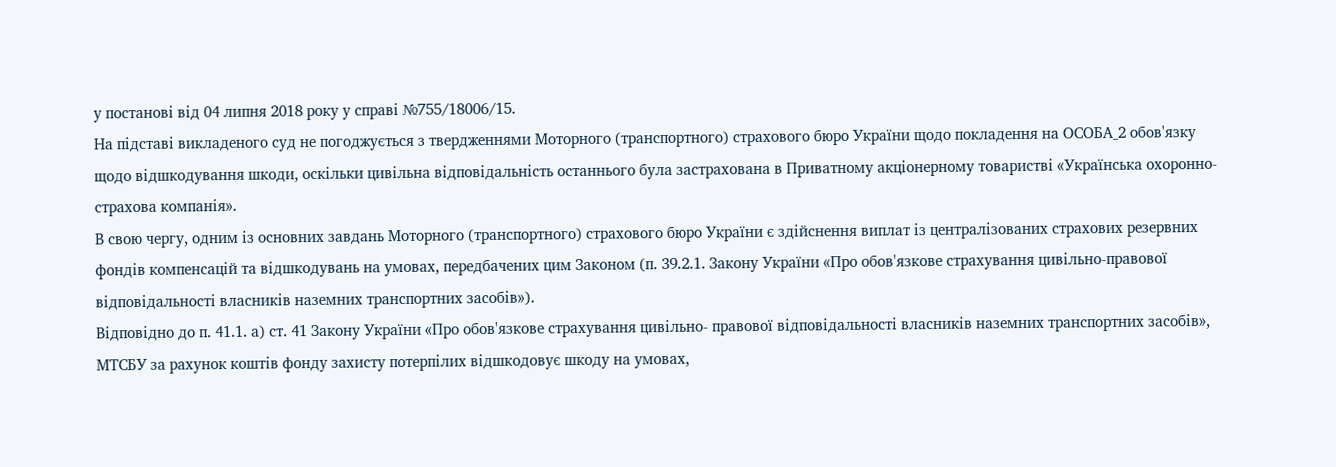у постанові від 04 липня 2018 року у справі №755/18006/15.
На підставі викладеного суд не погоджується з твердженнями Моторного (транспортного) страхового бюро України щодо покладення на ОСОБА_2 обов'язку щодо відшкодування шкоди, оскільки цивільна відповідальність останнього була застрахована в Приватному акціонерному товаристві «Українська охоронно-страхова компанія».
В свою чергу, одним із основних завдань Моторного (транспортного) страхового бюро України є здійснення виплат із централізованих страхових резервних фондів компенсацій та відшкодувань на умовах, передбачених цим Законом (п. 39.2.1. Закону України «Про обов'язкове страхування цивільно-правової відповідальності власників наземних транспортних засобів»).
Відповідно до п. 41.1. а) ст. 41 Закону України «Про обов'язкове страхування цивільно- правової відповідальності власників наземних транспортних засобів», МТСБУ за рахунок коштів фонду захисту потерпілих відшкодовує шкоду на умовах,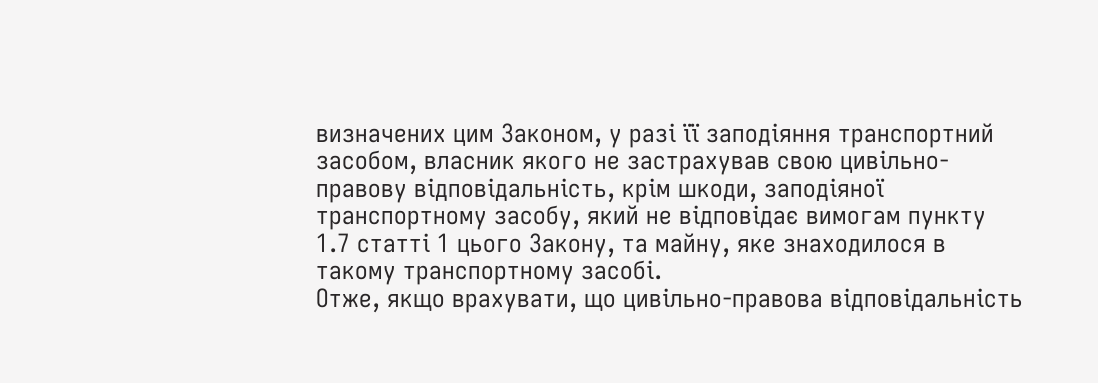визначених цим Законом, у разі її заподіяння транспортний засобом, власник якого не застрахував свою цивільно-правову відповідальність, крім шкоди, заподіяної транспортному засобу, який не відповідає вимогам пункту 1.7 статті 1 цього Закону, та майну, яке знаходилося в такому транспортному засобі.
Отже, якщо врахувати, що цивільно-правова відповідальність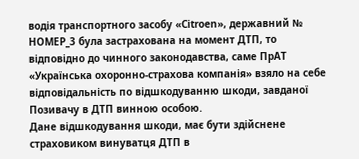водія транспортного засобу «Citroen», державний № НОМЕР_3 була застрахована на момент ДТП, то відповідно до чинного законодавства, саме ПрАТ «Українська охоронно-страхова компанія» взяло на себе відповідальність по відшкодуванню шкоди, завданої Позивачу в ДТП винною особою.
Дане відшкодування шкоди, має бути здійснене страховиком винуватця ДТП в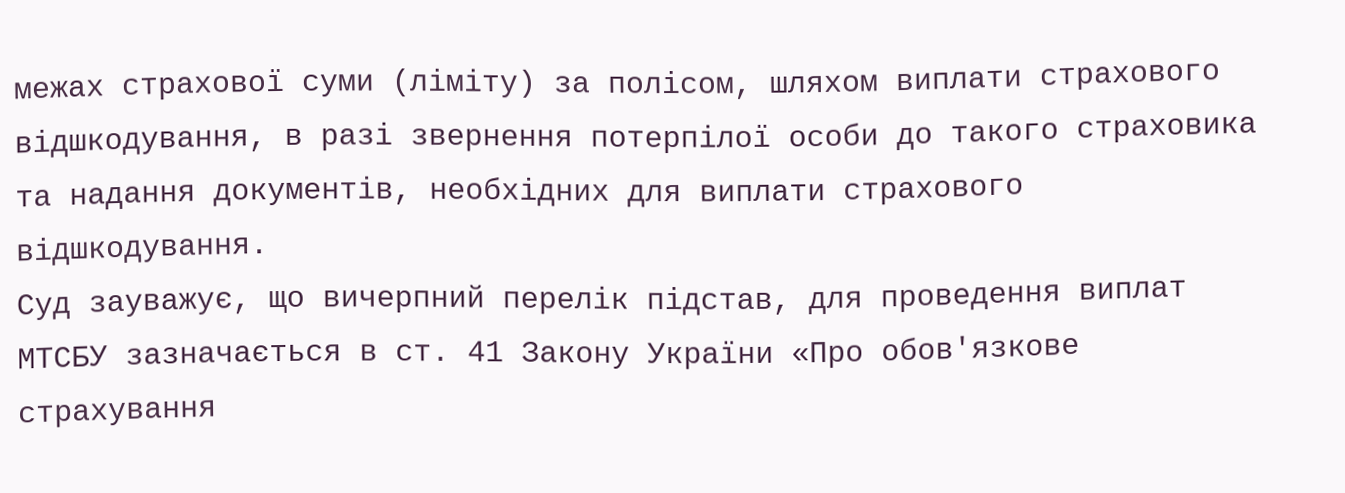межах страхової суми (ліміту) за полісом, шляхом виплати страхового відшкодування, в разі звернення потерпілої особи до такого страховика та надання документів, необхідних для виплати страхового відшкодування.
Суд зауважує, що вичерпний перелік підстав, для проведення виплат МТСБУ зазначається в ст. 41 Закону України «Про обов'язкове страхування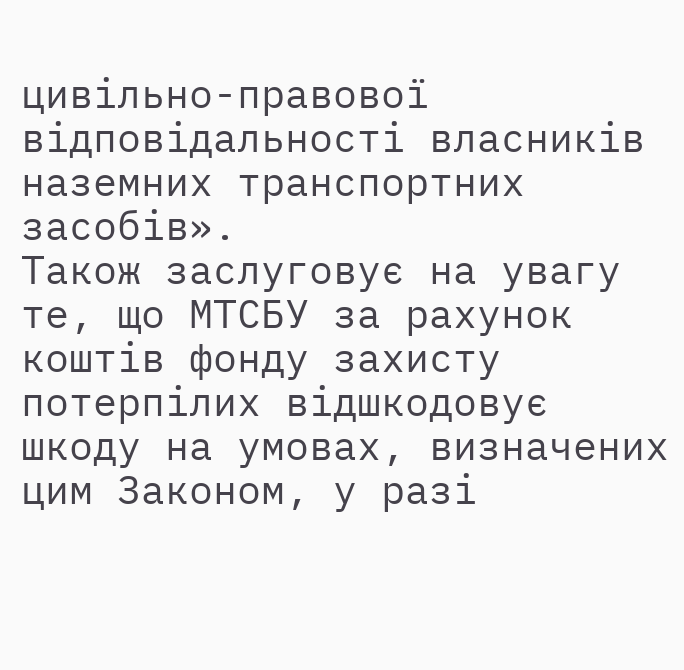цивільно-правової відповідальності власників наземних транспортних засобів».
Також заслуговує на увагу те, що МТСБУ за рахунок коштів фонду захисту потерпілих відшкодовує шкоду на умовах, визначених цим Законом, у разі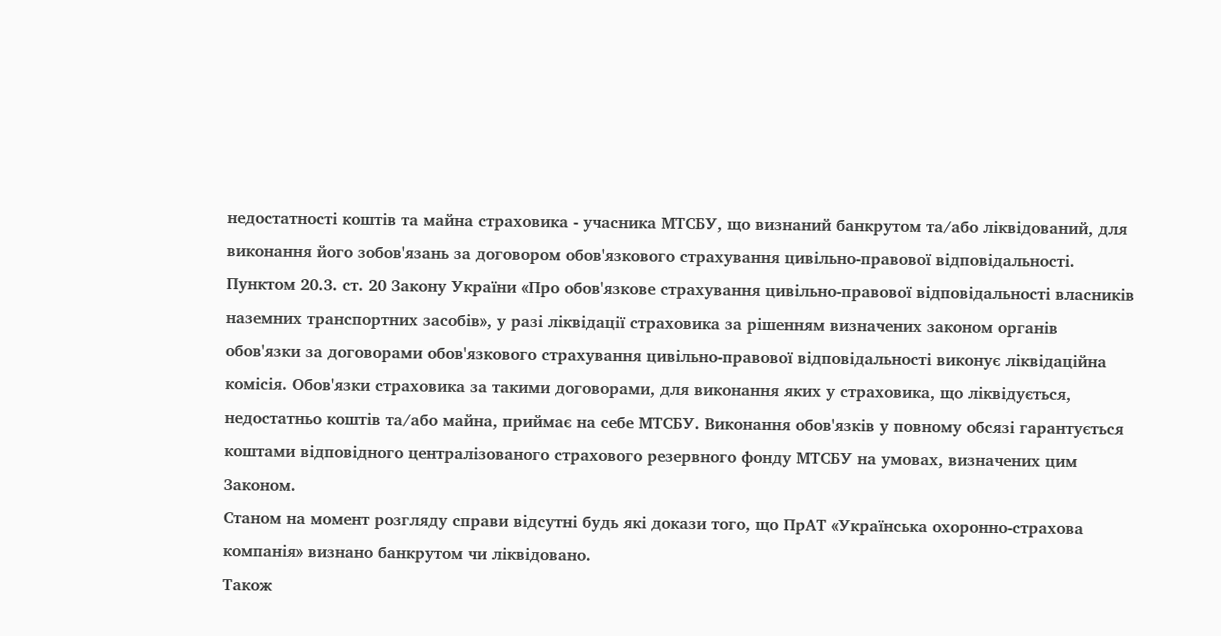недостатності коштів та майна страховика - учасника МТСБУ, що визнаний банкрутом та/або ліквідований, для виконання його зобов'язань за договором обов'язкового страхування цивільно-правової відповідальності.
Пунктом 20.3. ст. 20 Закону України «Про обов'язкове страхування цивільно-правової відповідальності власників наземних транспортних засобів», у разі ліквідації страховика за рішенням визначених законом органів обов'язки за договорами обов'язкового страхування цивільно-правової відповідальності виконує ліквідаційна комісія. Обов'язки страховика за такими договорами, для виконання яких у страховика, що ліквідується, недостатньо коштів та/або майна, приймає на себе МТСБУ. Виконання обов'язків у повному обсязі гарантується коштами відповідного централізованого страхового резервного фонду МТСБУ на умовах, визначених цим Законом.
Станом на момент розгляду справи відсутні будь які докази того, що ПрАТ «Українська охоронно-страхова компанія» визнано банкрутом чи ліквідовано.
Також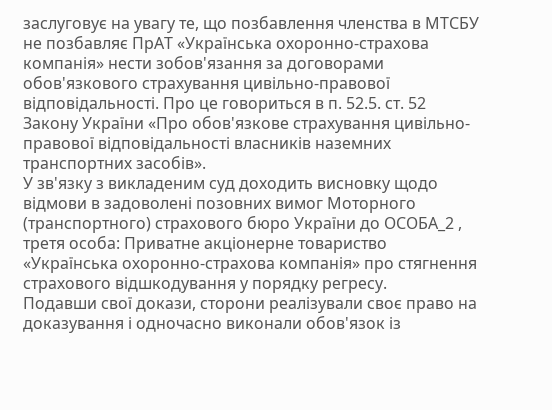заслуговує на увагу те, що позбавлення членства в МТСБУ не позбавляє ПрАТ «Українська охоронно-страхова компанія» нести зобов'язання за договорами обов'язкового страхування цивільно-правової відповідальності. Про це говориться в п. 52.5. ст. 52 Закону України «Про обов'язкове страхування цивільно-правової відповідальності власників наземних транспортних засобів».
У зв'язку з викладеним суд доходить висновку щодо відмови в задоволені позовних вимог Моторного (транспортного) страхового бюро України до ОСОБА_2 , третя особа: Приватне акціонерне товариство «Українська охоронно-страхова компанія» про стягнення страхового відшкодування у порядку регресу.
Подавши свої докази, сторони реалізували своє право на доказування і одночасно виконали обов'язок із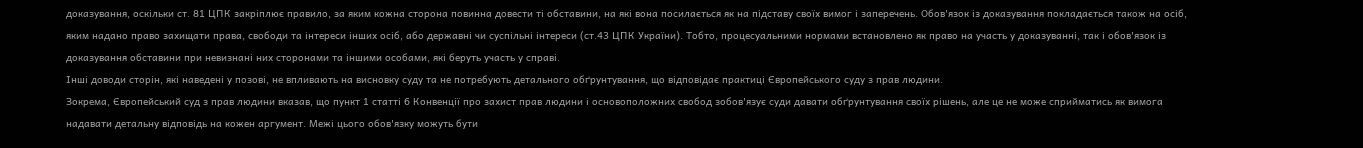доказування, оскільки ст. 81 ЦПК закріплює правило, за яким кожна сторона повинна довести ті обставини, на які вона посилається як на підставу своїх вимог і заперечень. Обов'язок із доказування покладається також на осіб, яким надано право захищати права, свободи та інтереси інших осіб, або державні чи суспільні інтереси (ст.43 ЦПК України). Тобто, процесуальними нормами встановлено як право на участь у доказуванні, так і обов'язок із доказування обставини при невизнані них сторонами та іншими особами, які беруть участь у справі.
Інші доводи сторін, які наведені у позові, не впливають на висновку суду та не потребують детального обґрунтування, що відповідає практиці Європейського суду з прав людини.
Зокрема, Європейський суд з прав людини вказав, що пункт 1 статті 6 Конвенції про захист прав людини і основоположних свобод зобов'язує суди давати обґрунтування своїх рішень, але це не може сприйматись як вимога надавати детальну відповідь на кожен аргумент. Межі цього обов'язку можуть бути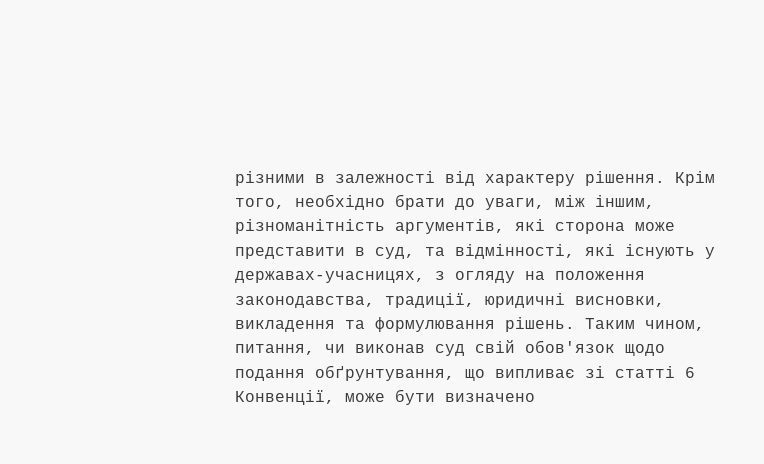різними в залежності від характеру рішення. Крім того, необхідно брати до уваги, між іншим, різноманітність аргументів, які сторона може представити в суд, та відмінності, які існують у державах-учасницях, з огляду на положення законодавства, традиції, юридичні висновки, викладення та формулювання рішень. Таким чином, питання, чи виконав суд свій обов'язок щодо подання обґрунтування, що випливає зі статті 6 Конвенції, може бути визначено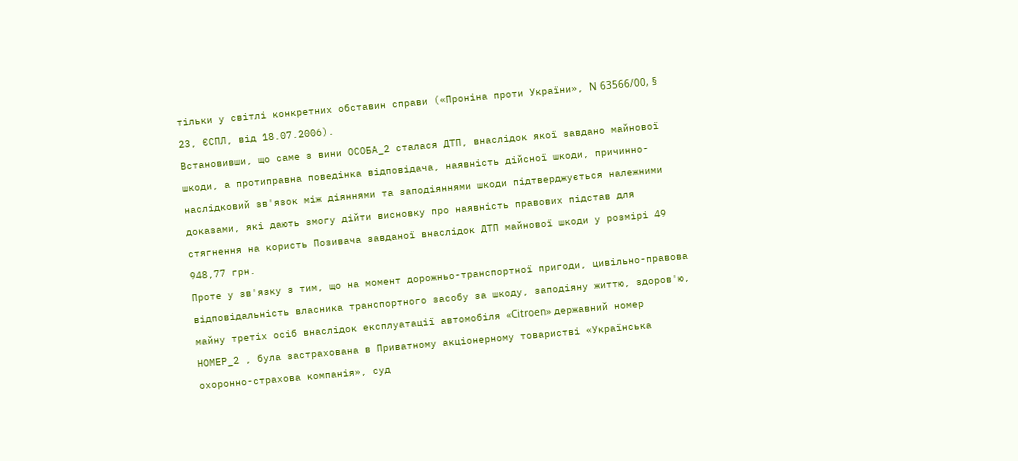тільки у світлі конкретних обставин справи («Проніна проти України», N 63566/00, § 23, ЄСПЛ, від 18.07.2006).
Встановивши, що саме з вини ОСОБА_2 сталася ДТП, внаслідок якої завдано майнової шкоди, а протиправна поведінка відповідача, наявність дійсної шкоди, причинно-наслідковий зв'язок між діяннями та заподіяннями шкоди підтверджується належними доказами, які дають змогу дійти висновку про наявність правових підстав для стягнення на користь Позивача завданої внаслідок ДТП майнової шкоди у розмірі 49 948,77 грн.
Проте у зв'язку з тим, що на момент дорожньо-транспортної пригоди, цивільно-правова відповідальність власника транспортного засобу за шкоду, заподіяну життю, здоров'ю, майну третіх осіб внаслідок експлуатації автомобіля «Citroen» державний номер НОМЕР_2 , була застрахована в Приватному акціонерному товаристві «Українська охоронно-страхова компанія», суд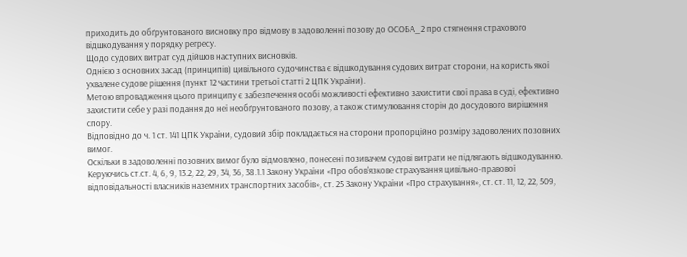приходить до обґрунтованого висновку про відмову в задоволенні позову до ОСОБА_2 про стягнення страхового відшкодування у порядку регресу.
Щодо судових витрат суд дійшов наступних висновків.
Однією з основних засад (принципів) цивільного судочинства є відшкодування судових витрат сторони, на користь якої ухвалене судове рішення (пункт 12 частини третьої статті 2 ЦПК України).
Метою впровадження цього принципу є забезпечення особі можливості ефективно захистити свої права в суді, ефективно захистити себе у разі подання до неї необґрунтованого позову, а також стимулювання сторін до досудового вирішення спору.
Відповідно до ч. 1 ст. 141 ЦПК України, судовий збір покладається на сторони пропорційно розміру задоволених позовних вимог.
Оскільки в задоволенні позовних вимог було відмовлено, понесені позивачем судові витрати не підлягають відшкодуванню.
Керуючись ст.ст. 4, 6, 9, 13.2, 22, 29, 34, 36, 38.1.1 Закону України «Про обов'язкове страхування цивільно-правової відповідальності власників наземних транспортних засобів», ст. 25 Закону України «Про страхування», ст. ст. 11, 12, 22, 509,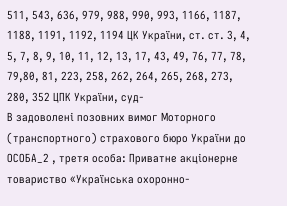511, 543, 636, 979, 988, 990, 993, 1166, 1187, 1188, 1191, 1192, 1194 ЦК України, ст. ст. 3, 4, 5, 7, 8, 9, 10, 11, 12, 13, 17, 43, 49, 76, 77, 78, 79,80, 81, 223, 258, 262, 264, 265, 268, 273, 280, 352 ЦПК України, суд-
В задоволені позовних вимог Моторного (транспортного) страхового бюро України до ОСОБА_2 , третя особа: Приватне акціонерне товариство «Українська охоронно-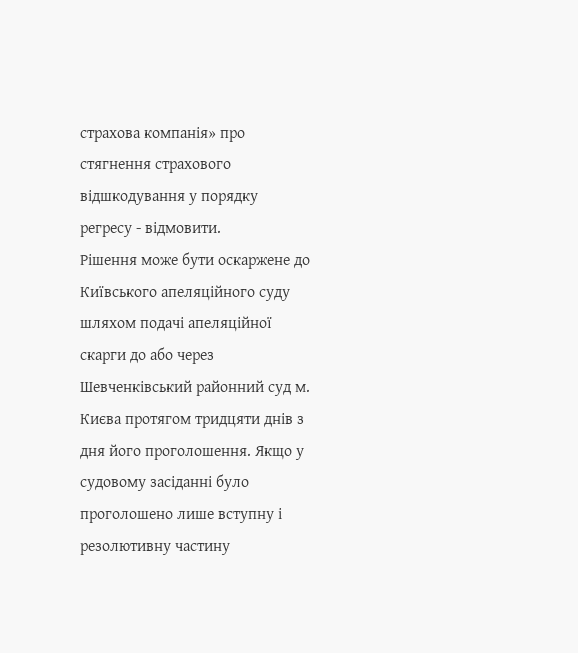страхова компанія» про стягнення страхового відшкодування у порядку регресу - відмовити.
Рішення може бути оскаржене до Київського апеляційного суду шляхом подачі апеляційної скарги до або через Шевченківський районний суд м. Києва протягом тридцяти днів з дня його проголошення. Якщо у судовому засіданні було проголошено лише вступну і резолютивну частину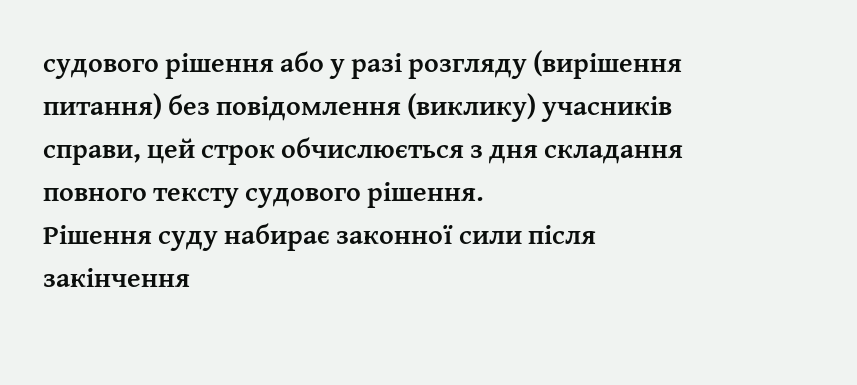судового рішення або у разі розгляду (вирішення питання) без повідомлення (виклику) учасників справи, цей строк обчислюється з дня складання повного тексту судового рішення.
Рішення суду набирає законної сили після закінчення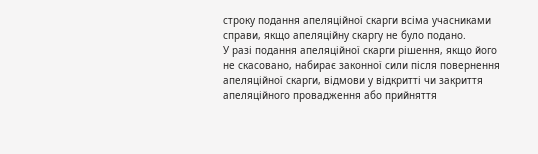строку подання апеляційної скарги всіма учасниками справи, якщо апеляційну скаргу не було подано.
У разі подання апеляційної скарги рішення, якщо його не скасовано, набирає законної сили після повернення апеляційної скарги, відмови у відкритті чи закриття апеляційного провадження або прийняття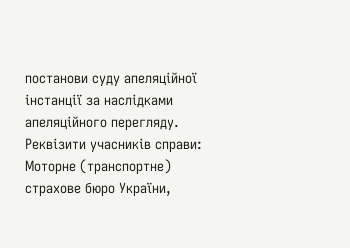постанови суду апеляційної інстанції за наслідками апеляційного перегляду.
Реквізити учасників справи:
Моторне (транспортне) страхове бюро України,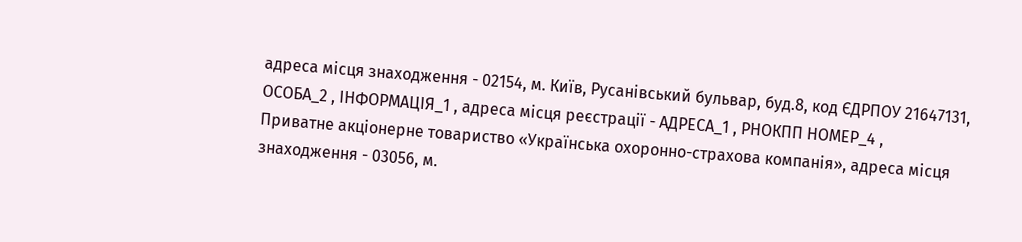адреса місця знаходження - 02154, м. Київ, Русанівський бульвар, буд.8, код ЄДРПОУ 21647131,
ОСОБА_2 , ІНФОРМАЦІЯ_1 , адреса місця реєстрації - АДРЕСА_1 , РНОКПП НОМЕР_4 ,
Приватне акціонерне товариство «Українська охоронно-страхова компанія», адреса місця знаходження - 03056, м.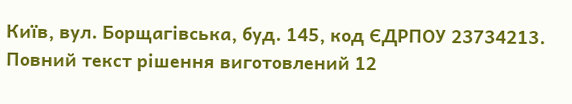Київ, вул. Борщагівська, буд. 145, код ЄДРПОУ 23734213.
Повний текст рішення виготовлений 12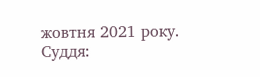жовтня 2021 року.
Суддя: